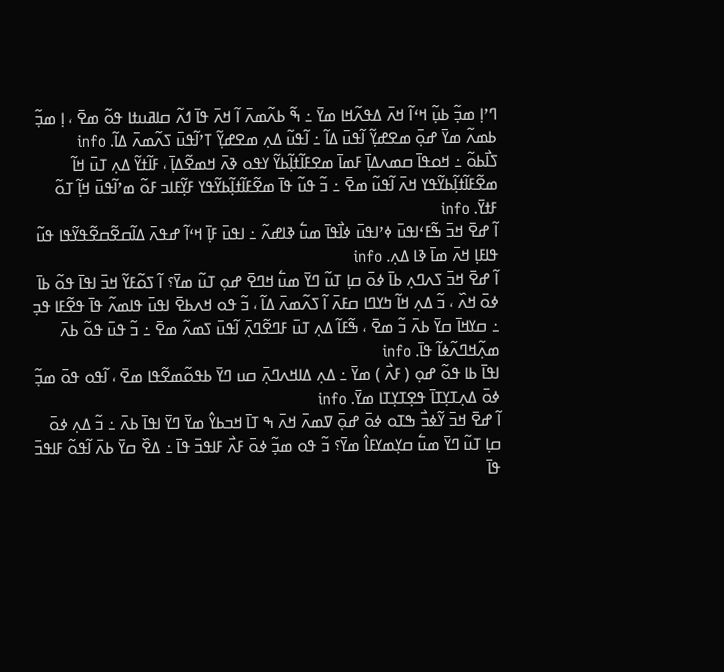ߣߴߊ߲ ߘߏ߲߬ ߕߎ߲߬ ߞߵߊ߬ ߞߍ߫ ߡߟߍ߬ߞߊ ߘߌ߫ ߸ ߒ߬ ߕߍ߬ߘߍ߫ ߊ߬ ߞߍ߫ ߟߊ߫ ߗߍ߬ ߛߊߥߎߙߊ ߟߋ߬ ߘߐ߫ ، ߊ߲ ߘߏ߲߬ ߕߘߍ߬ ߘߌ߫ ߝߋ߲߫ ߘߐߝߌ߲߬ ߊ߬ߟߎ߫ ߡߊ߬ ߸ ߊ߬ߟߎ߬ ߡߍ߲ ߘߐߝߌ߲߬ ߠߴߊ߬ߟߎ߫ ߖߍ߬ߘߍ߫ ߡߊ߬. info
ߖߊ߯ߕߋ߬ ߸ ߞߋߟߊ߫ ߛߘߍߡߊ߲߫ ߓߘߊ߫ ߘߐߓߊ߬ߙߊ߲߬ߕߌ߬ ߌߟߋ ߢߍ߫ ߞߘߐ߬ߡߊ߲߫ ، ߓߊ߬ߙߌ߬ ߡߍ߲ ߠߎ߫ ߞߊ߬ ߘߐ߬ߓߊ߬ߙߊ߲߬ߕߌ߬ߟߌ ߞߍ߫ ߊ߬ߟߎ߬ ߘߐ߫ ߸ ߏ߬ ߟߎ߬ ߟߊ߫ ߘߐ߬ߓߊ߬ߙߊ߲߬ߕߌ߬ߟߌ ߓߌ߲߬ߓߊߏ ߓߋ߬ ߘߴߊ߬ߟߎ߫ ߞߊ߲߬ ߠߋ߬ ߓߙߌ߫. info
ߊ߬ ߝߐ߫ ߞߏ߫ ߒ߬ߓߵߊߟߎ߫ ߦߴߊߟߎ߫ ߦߊ߯ߟߊ߫ ߘߎ߱ ߢߊߝߍ߬ ߸ ߊߟߎ߫ ߓߊ߲߫ ߞߵߊ߬ ߝߟߍ߫ ߡߊ߬ߛߐ߬ߛߐ߬ߟߌ߬ߟߊ ߟߎ߬ ߟߊߓߊ߲ ߞߍ߫ ߘߊ߫ ߢߊ ߡߍ߲. info
ߊ߬ ߝߐ߫ ߞߏ߫ ߖߍߣߍ߲ ߕߊ߫ ߦߋ߫ ߛߊ߲ ߠߎ߬ ߣߌ߫ ߘߎ߱ ߞߣߐ߫ ߝߋ߲ ߠߎ߬ ߘߌ߫؟ ߊ߬ ߖߋ߬ߓߌ߬ ߞߏ߫ ߊߟߊ߫ ߟߋ߬ ߕߊ߫ ߦߋ߫ ߞߍ߰ ، ߏ߬ ߡߍ߲ ߞߊ߬ ߤߌߣߊ ߛߓߍ߫ ߊ߬ ߖߍ߬ߘߍ߫ ߡߊ߬ ، ߏ߬ ߟߋ ߞߍߕߐ߫ ߊߟߎ߫ ߟߊߘߍ߬ ߟߊ߫ ߟߐ߬ߓߊ ߟߏ߲ ߸ ߛߌߞߊ߫ ߛߌ߫ ߕߍ߫ ߏ߬ ߘߐ߫ ، ߒ߬ߓߊ߬ ߡߍ߲ ߠߎ߫ ߓߣߐ߬ߣߍ߲߫ ߊ߬ߟߎ߫ ߖߘߍ߬ ߘߐ߫ ߸ ߏ߬ ߟߎ߫ ߟߋ߬ ߕߍ߫ ߘߍ߲߬ߞߣߍ߬ߦߊ߬ ߟߊ߫. info
ߊߟߊ߫ ߕߊ ߟߋ߬ ߝߋ߲ ( ߓߍ߯ ) ߘߌ߫ ߸ ߡߍ߲ ߡߊߞߍߣߍ߲߫ ߛߎ ߣߌ߫ ߕߟߋ߬ߘߐ߬ߟߊ ߘߐ߫ ، ߊ߬ߟߋ ߟߋ߫ ߘߏ߲߬ ߦߋ߫ ߡߍ߲ߠߌ߲ߠߊ߫ ߟߐ߲ߠߌ߲ߠߊ ߘߌ߫. info
ߊ߬ ߝߐ߫ ߞߏ߫ ߌ߬ߦߏ߯ ߒߠߋ ߦߋ߫ ߝߋ߲߫ ߜߘߍ߫ ߞߍ߫ ߒ ߠߊ߫ ߞߏߕߌ߮ ߘߌ߫ ߣߌ߫ ߊߟߊ߫ ߕߍ߫ ߸ ߏ߬ ߡߍ߲ ߦߋ߫ ߛߊ߲ ߠߎ߬ ߣߌ߫ ߘߎ߱ ߛߌ߲ߘߌߓߊ߮ ߘߌ߫؟ ߏ߬ ߟߋ ߘߏ߲߬ ߦߋ߫ ߓߍ߯ ߓߊߟߏ߫ ߟߊ߫ ߸ ߡߐ߰ ߛߌ߫ ߕߍ߫ ߊ߬ߟߋ߬ ߓߊߟߏ߫ ߟߊ߫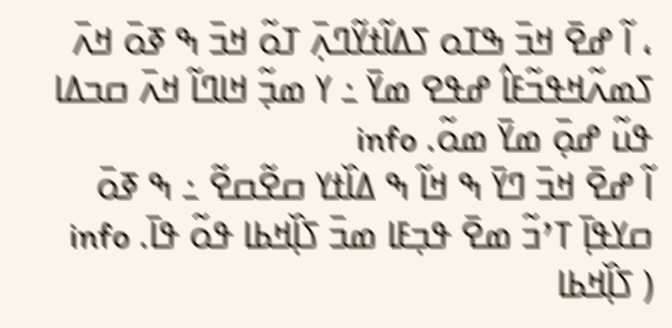، ߊ߬ ߝߐ߫ ߞߏ߫ ߒߠߋ ߖߡߊ߬ߙߌ߬ߣߍ߲߫ ߠߋ߬ ߞߏ߫ ߒ ߧߋ߫ ߞߍ߫ ߖߘߍ߬ߞߟߏ߬ߓߊ߮ ߝߟߐ ߘߌ߫ ߸ ߌ ߘߏ߲߬ ߞߊߣߊ߬ ߞߍ߫ ߛߏߡߊ ߟߎ߬ ߝߋ߲߫ ߘߌ߫ ߘߋ߬. info
ߊ߬ ߝߐ߫ ߞߏ߫ ߣߌ߫ ߒ ߞߊ߬ ߒ ߡߊ߰ߙߌ ߛߐ߬ߛߐ߬ ߸ ߒ ߧߋ߫ ߛߌߟߊ߲߫ ߠߴߏ߬ ߘߐ߫ ߟߏ߲ߓߊ ߘߏ߫ ߖߊ߲߰ߞߕߊ ߟߋ߬ ߟߊ߫. info
( ߖߊ߲߰ߞߕߊ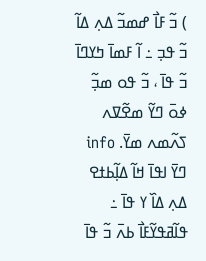) ߏ߬ ߓߊ߯ ߝߘߏ߬ ߡߍ߲ ߡߊ߬ ߏ߬ ߟߏ߲ ߸ ߊ߬ ߓߘߊ߫ ߤߌߣߊ߫ ߏ߬ ߟߊ߫ ، ߏ߬ ߟߋ ߘߏ߲߬ ߦߋ߫ ߣߌ߬ ߘߐ߬ߜߍ ߖߍ߬ߘߍ ߘߌ߫. info
ߣߌ߫ ߊߟߊ߫ ߞߊ߬ ߡߊ߲߬ߕߙߐ ߡߍ߲ ߡߊ߰ ߌ ߟߊ߫ ߸ ߟߊ߬ߥߟߌ߬ߓߊ߯ ߕߍ߫ ߏ߬ ߟߊ߫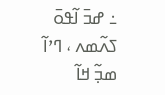߸ ߝߏ߫ ߊ߬ߟߋ߫ ߖߍ߬ߘߍ ، ߣߴߊ߬ ߘߏ߲߬ ߞߊ߬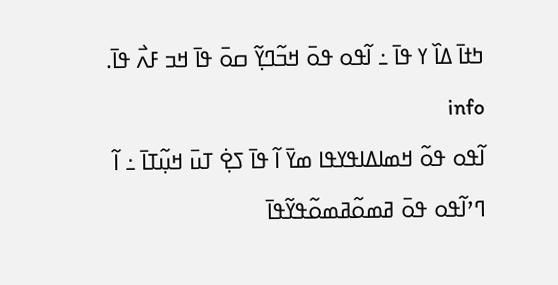ߤߙߊ߫ ߡߊ߰ ߌ ߟߊ߫ ߸ ߊ߬ߟߋ ߟߋ߫ ߞߏ߬ߣߌ߲߬ ߛߋ߫ ߟߊ߫ ߞߏ ߓߍ߯ ߟߊ߫. info
ߊ߬ߟߋ ߟߋ߬ ߞߘߊߡߊߟߌߟߊ ߘߌ߫ ߊ߬ ߟߊ߫ ߖߐ߲߭ ߠߎ߫ ߞߎ߲߬ߠߊ߫ ߸ ߊ߬ ߣߴߊ߬ߟߋ ߟߋ߫ ߥߘߋ߬ߥߘߋ߬ߟߌ߬ߟߊ߫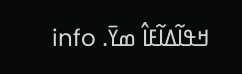ߞߟߊ߬ߡߊ߬ߓߊ߮ ߘߌ߫. info